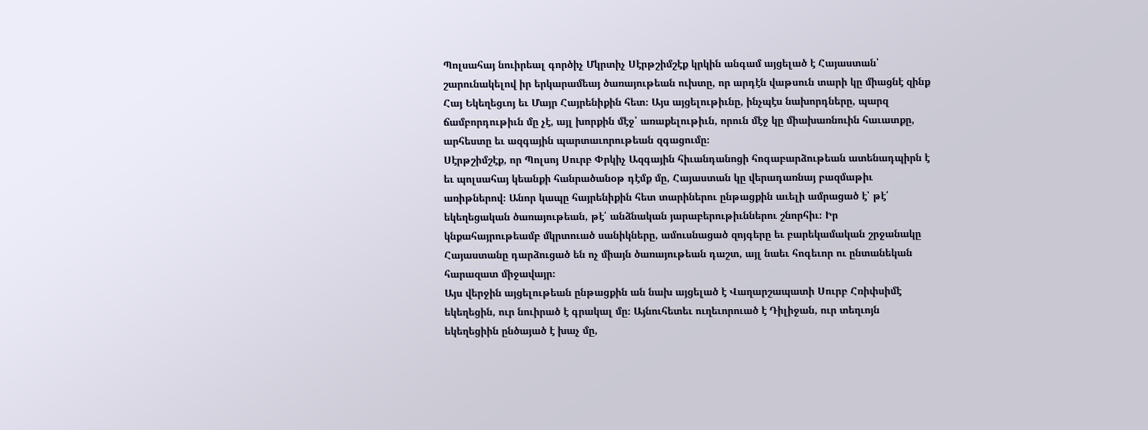Պոլսահայ նուիրեալ գործիչ Մկրտիչ Սէրթշիմշէք կրկին անգամ այցելած է Հայաստան՝ շարունակելով իր երկարամեայ ծառայութեան ուխտը, որ արդէն վաթսուն տարի կը միացնէ զինք Հայ Եկեղեցւոյ եւ Մայր Հայրենիքին հետ։ Այս այցելութիւնը, ինչպէս նախորդները, պարզ ճամբորդութիւն մը չէ, այլ խորքին մէջ՝ առաքելութիւն, որուն մէջ կը միախառնուին հաւատքը, արհեստը եւ ազգային պարտաւորութեան զգացումը։
Սէրթշիմշէք, որ Պոլսոյ Սուրբ Փրկիչ Ազգային հիւանդանոցի հոգաբարձութեան ատենադպիրն է եւ պոլսահայ կեանքի հանրածանօթ դէմք մը, Հայաստան կը վերադառնայ բազմաթիւ առիթներով։ Անոր կապը հայրենիքին հետ տարիներու ընթացքին աւելի ամրացած է՝ թէ՛ եկեղեցական ծառայութեան, թէ՛ անձնական յարաբերութիւններու շնորհիւ։ Իր կնքահայրութեամբ մկրտուած սանիկները, ամուսնացած զոյգերը եւ բարեկամական շրջանակը Հայաստանը դարձուցած են ոչ միայն ծառայութեան դաշտ, այլ նաեւ հոգեւոր ու ընտանեկան հարազատ միջավայր։
Այս վերջին այցելութեան ընթացքին ան նախ այցելած է Վաղարշապատի Սուրբ Հռիփսիմէ եկեղեցին, ուր նուիրած է գրակալ մը։ Այնուհետեւ ուղեւորուած է Դիլիջան, ուր տեղւոյն եկեղեցիին ընծայած է խաչ մը,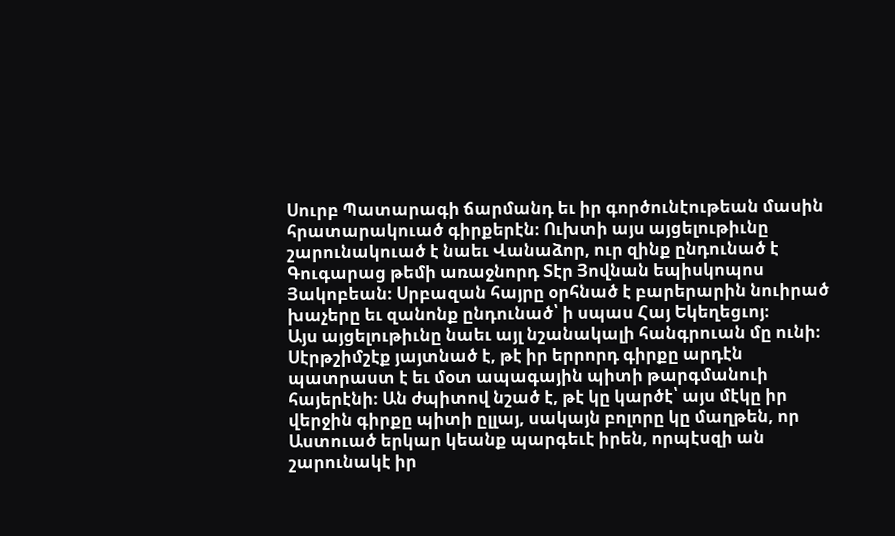Սուրբ Պատարագի ճարմանդ եւ իր գործունէութեան մասին հրատարակուած գիրքերէն։ Ուխտի այս այցելութիւնը շարունակուած է նաեւ Վանաձոր, ուր զինք ընդունած է Գուգարաց թեմի առաջնորդ Տէր Յովնան եպիսկոպոս Յակոբեան։ Սրբազան հայրը օրհնած է բարերարին նուիրած խաչերը եւ զանոնք ընդունած՝ ի սպաս Հայ Եկեղեցւոյ։
Այս այցելութիւնը նաեւ այլ նշանակալի հանգրուան մը ունի։ Սէրթշիմշէք յայտնած է, թէ իր երրորդ գիրքը արդէն պատրաստ է եւ մօտ ապագային պիտի թարգմանուի հայերէնի։ Ան ժպիտով նշած է, թէ կը կարծէ՝ այս մէկը իր վերջին գիրքը պիտի ըլլայ, սակայն բոլորը կը մաղթեն, որ Աստուած երկար կեանք պարգեւէ իրեն, որպէսզի ան շարունակէ իր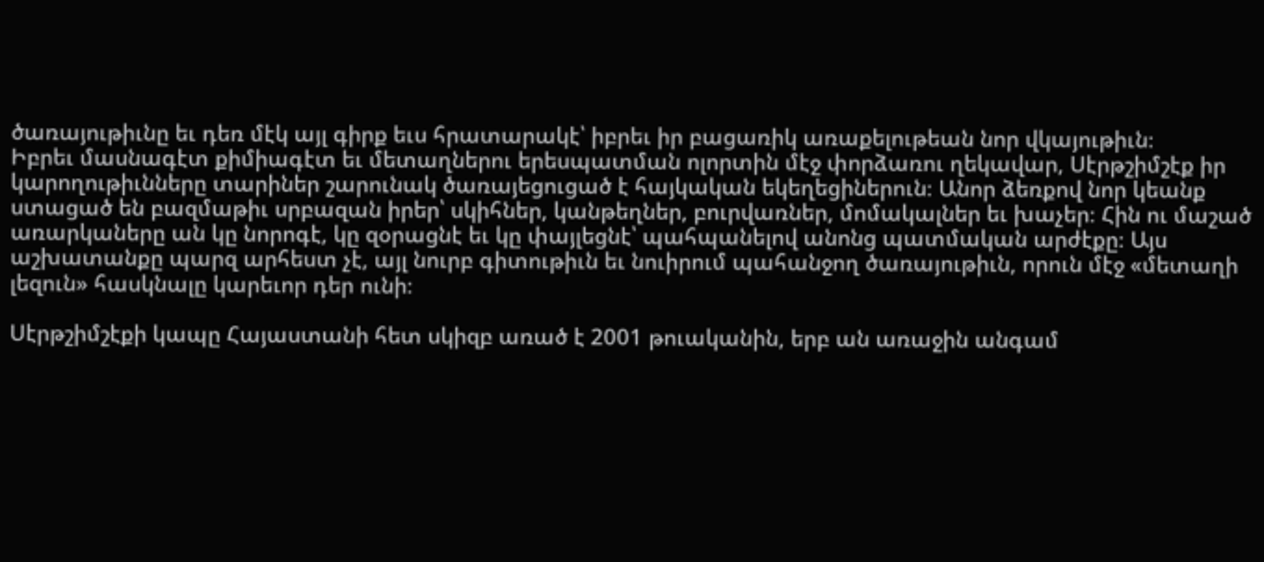ծառայութիւնը եւ դեռ մէկ այլ գիրք եւս հրատարակէ՝ իբրեւ իր բացառիկ առաքելութեան նոր վկայութիւն։
Իբրեւ մասնագէտ քիմիագէտ եւ մետաղներու երեսպատման ոլորտին մէջ փորձառու ղեկավար, Սէրթշիմշէք իր կարողութիւնները տարիներ շարունակ ծառայեցուցած է հայկական եկեղեցիներուն։ Անոր ձեռքով նոր կեանք ստացած են բազմաթիւ սրբազան իրեր՝ սկիհներ, կանթեղներ, բուրվառներ, մոմակալներ եւ խաչեր։ Հին ու մաշած առարկաները ան կը նորոգէ, կը զօրացնէ եւ կը փայլեցնէ՝ պահպանելով անոնց պատմական արժէքը։ Այս աշխատանքը պարզ արհեստ չէ, այլ նուրբ գիտութիւն եւ նուիրում պահանջող ծառայութիւն, որուն մէջ «մետաղի լեզուն» հասկնալը կարեւոր դեր ունի։

Սէրթշիմշէքի կապը Հայաստանի հետ սկիզբ առած է 2001 թուականին, երբ ան առաջին անգամ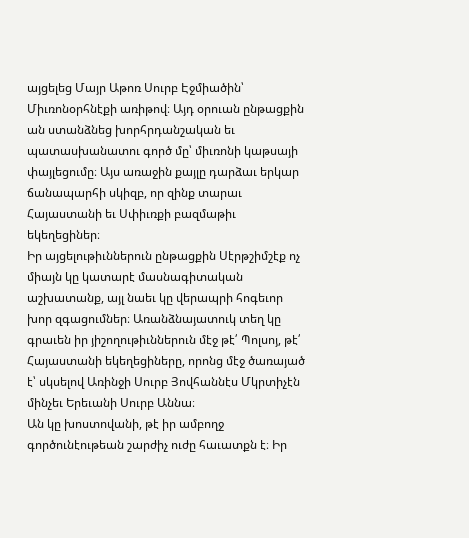այցելեց Մայր Աթոռ Սուրբ Էջմիածին՝ Միւռոնօրհնէքի առիթով։ Այդ օրուան ընթացքին ան ստանձնեց խորհրդանշական եւ պատասխանատու գործ մը՝ միւռոնի կաթսայի փայլեցումը։ Այս առաջին քայլը դարձաւ երկար ճանապարհի սկիզբ, որ զինք տարաւ Հայաստանի եւ Սփիւռքի բազմաթիւ եկեղեցիներ։
Իր այցելութիւններուն ընթացքին Սէրթշիմշէք ոչ միայն կը կատարէ մասնագիտական աշխատանք, այլ նաեւ կը վերապրի հոգեւոր խոր զգացումներ։ Առանձնայատուկ տեղ կը գրաւեն իր յիշողութիւններուն մէջ թէ՛ Պոլսոյ, թէ՛ Հայաստանի եկեղեցիները, որոնց մէջ ծառայած է՝ սկսելով Առինջի Սուրբ Յովհաննէս Մկրտիչէն մինչեւ Երեւանի Սուրբ Աննա։
Ան կը խոստովանի, թէ իր ամբողջ գործունէութեան շարժիչ ուժը հաւատքն է։ Իր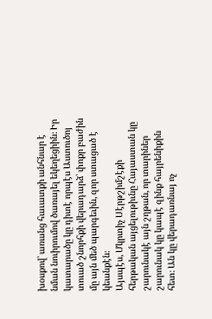խօսքով՝ առանց հաւատքի անհնար է նման նուիրումով ծառայել եկեղեցիին։ Իր կատարածը կը դիտէ որպէս Աստուծոյ տուած շնորհքի վերադարձ՝ փոքր բաժին մը այն մեծ պարգեւին, զոր ստացած է կեանքէն։
Այսպէս, Մկրտիչ Սէրթշիմշէքի հերթական այցելութիւնը Հայաստան կը շարունակէ այն շղթան, որ տարիներ շարունակ կը կապէ զինք հայրենիքին հետ։ Ան կը վերադառնայ ոչ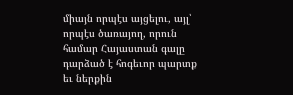միայն որպէս այցելու, այլ՝ որպէս ծառայող, որուն համար Հայաստան գալը դարձած է հոգեւոր պարտք եւ ներքին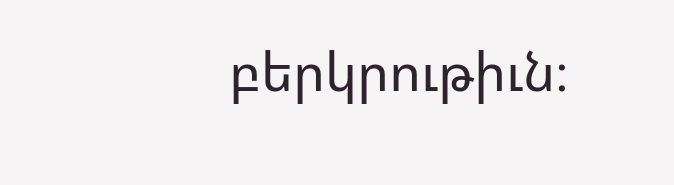բերկրութիւն։